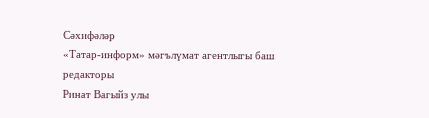Сәхифәләр
«Татар-информ» мәгълүмат агентлыгы баш редакторы
Ринат Вагыйз улы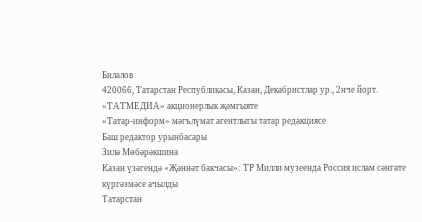Билалов
420066, Татарстан Республикасы, Казан, Декабристлар ур., 2нче йорт.
«ТАТМЕДИА» акционерлык җәмгыяте
«Татар-информ» мәгълүмат агентлыгы татар редакциясе
Баш редактор урынбасары
Зилә Мөбәрәкшина
Казан үзәгендә «Җәннәт бакчасы»: ТР Милли музеенда Россия ислам сәнгате күргәзмәсе ачылды
Татарстан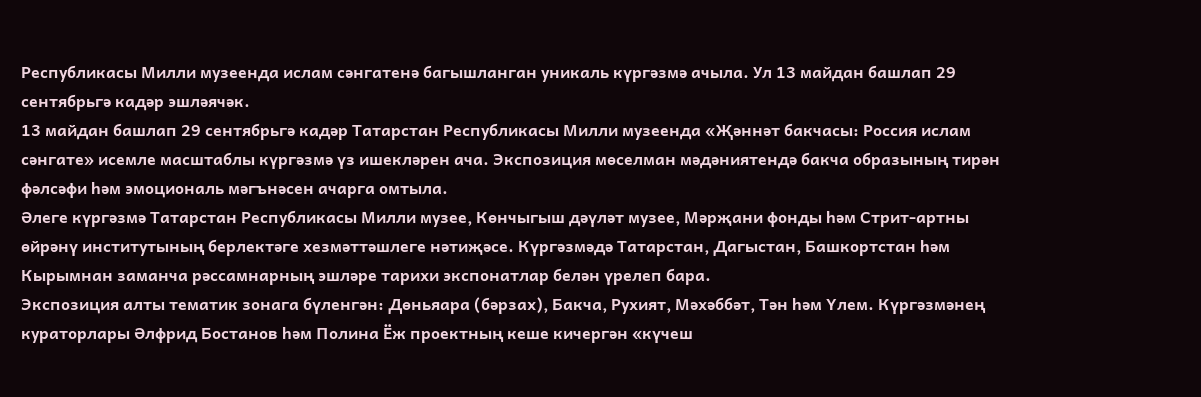Республикасы Милли музеенда ислам сәнгатенә багышланган уникаль күргәзмә ачыла. Ул 13 майдан башлап 29 сентябрьгә кадәр эшләячәк.
13 майдан башлап 29 сентябрьгә кадәр Татарстан Республикасы Милли музеенда «Җәннәт бакчасы: Россия ислам сәнгате» исемле масштаблы күргәзмә үз ишекләрен ача. Экспозиция мөселман мәдәниятендә бакча образының тирән фәлсәфи һәм эмоциональ мәгънәсен ачарга омтыла.
Әлеге күргәзмә Татарстан Республикасы Милли музее, Көнчыгыш дәүләт музее, Мәрҗани фонды һәм Стрит-артны өйрәнү институтының берлектәге хезмәттәшлеге нәтиҗәсе. Күргәзмәдә Татарстан, Дагыстан, Башкортстан һәм Кырымнан заманча рәссамнарның эшләре тарихи экспонатлар белән үрелеп бара.
Экспозиция алты тематик зонага бүленгән: Дөньяара (бәрзах), Бакча, Рухият, Мәхәббәт, Тән һәм Үлем. Күргәзмәнең кураторлары Әлфрид Бостанов һәм Полина Ёж проектның кеше кичергән «күчеш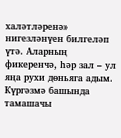халәтләренә» нигезләнүен билгеләп үтә. Аларның фикеренчә, һәр зал – ул яңа рухи дөньяга адым. Күргәзмә башында тамашачы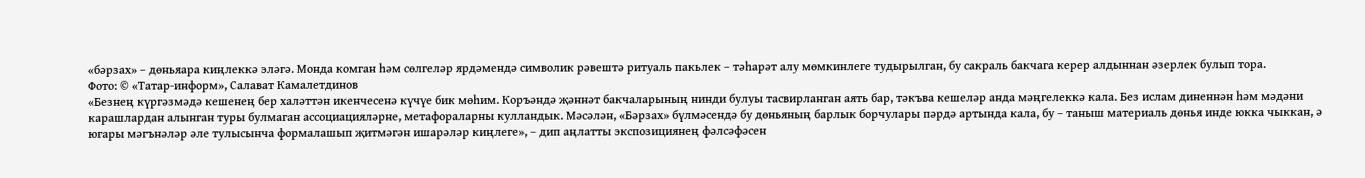«бәрзах» – дөньяара киңлеккә эләгә. Монда комган һәм сөлгеләр ярдәмендә символик рәвештә ритуаль пакьлек – тәһарәт алу мөмкинлеге тудырылган, бу сакраль бакчага керер алдыннан әзерлек булып тора.
Фото: © «Татар-информ», Салават Камалетдинов
«Безнең күргәзмәдә кешенең бер халәттән икенчесенә күчүе бик мөһим. Коръәндә җәннәт бакчаларының нинди булуы тасвирланган аять бар, тәкъва кешеләр анда мәңгелеккә кала. Без ислам диненнән һәм мәдәни карашлардан алынган туры булмаган ассоциацияләрне, метафораларны кулландык. Мәсәлән, «Бәрзах» бүлмәсендә бу дөньяның барлык борчулары пәрдә артында кала, бу – таныш материаль дөнья инде юкка чыккан, ә югары мәгънәләр әле тулысынча формалашып җитмәгән ишарәләр киңлеге», – дип аңлатты экспозициянең фәлсәфәсен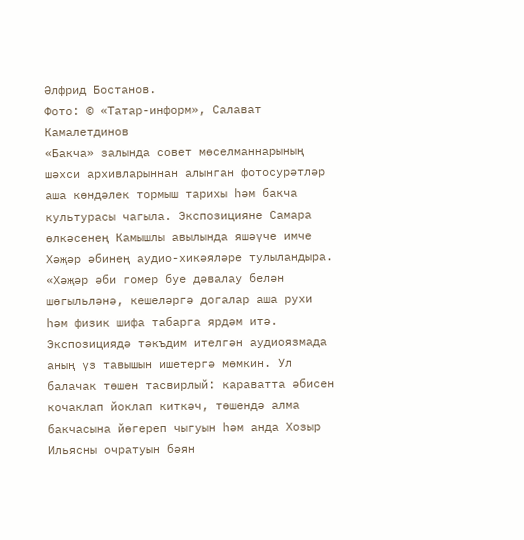Әлфрид Бостанов.
Фото: © «Татар-информ», Салават Камалетдинов
«Бакча» залында совет мөселманнарының шәхси архивларыннан алынган фотосурәтләр аша көндәлек тормыш тарихы һәм бакча культурасы чагыла. Экспозицияне Самара өлкәсенең Камышлы авылында яшәүче имче Хәҗәр әбинең аудио-хикәяләре тулыландыра.
«Хәҗәр әби гомер буе дәвалау белән шөгыльләнә, кешеләргә догалар аша рухи һәм физик шифа табарга ярдәм итә. Экспозициядә тәкъдим ителгән аудиоязмада аның үз тавышын ишетергә мөмкин. Ул балачак төшен тасвирлый: караватта әбисен кочаклап йоклап киткәч, төшендә алма бакчасына йөгереп чыгуын һәм анда Хозыр Ильясны очратуын бәян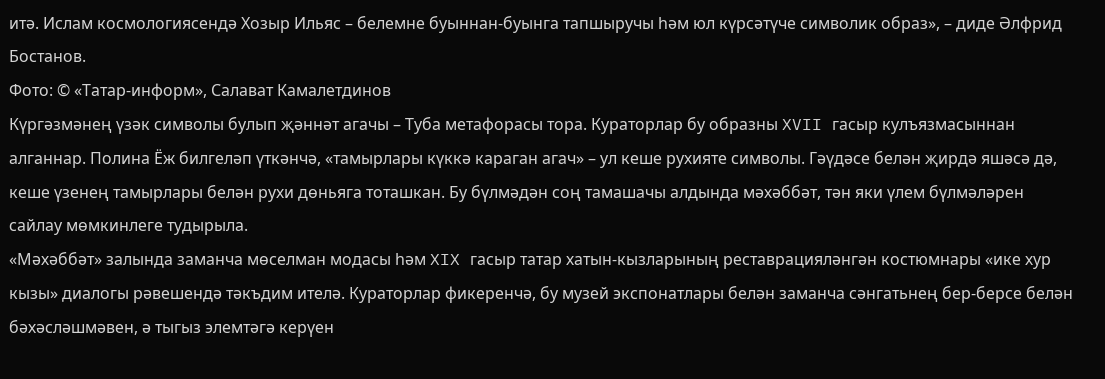итә. Ислам космологиясендә Хозыр Ильяс – белемне буыннан-буынга тапшыручы һәм юл күрсәтүче символик образ», – диде Әлфрид Бостанов.
Фото: © «Татар-информ», Салават Камалетдинов
Күргәзмәнең үзәк символы булып җәннәт агачы – Туба метафорасы тора. Кураторлар бу образны XVII гасыр кулъязмасыннан алганнар. Полина Ёж билгеләп үткәнчә, «тамырлары күккә караган агач» – ул кеше рухияте символы. Гәүдәсе белән җирдә яшәсә дә, кеше үзенең тамырлары белән рухи дөньяга тоташкан. Бу бүлмәдән соң тамашачы алдында мәхәббәт, тән яки үлем бүлмәләрен сайлау мөмкинлеге тудырыла.
«Мәхәббәт» залында заманча мөселман модасы һәм XIX гасыр татар хатын-кызларының реставрацияләнгән костюмнары «ике хур кызы» диалогы рәвешендә тәкъдим ителә. Кураторлар фикеренчә, бу музей экспонатлары белән заманча сәнгатьнең бер-берсе белән бәхәсләшмәвен, ә тыгыз элемтәгә керүен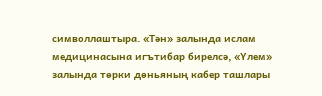символлаштыра. «Тән» залында ислам медицинасына игътибар бирелсә, «Үлем» залында төрки дөньяның кабер ташлары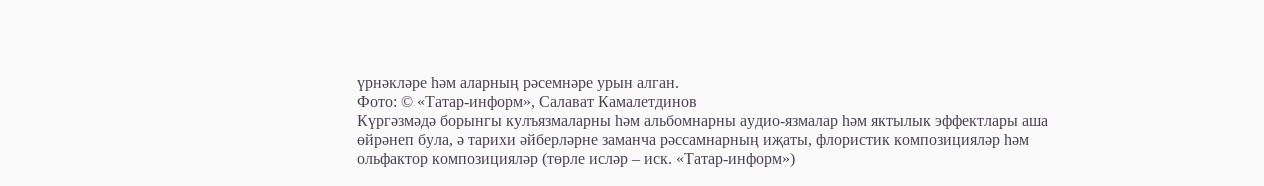үрнәкләре һәм аларның рәсемнәре урын алган.
Фото: © «Татар-информ», Салават Камалетдинов
Күргәзмәдә борынгы кулъязмаларны һәм альбомнарны аудио-язмалар һәм яктылык эффектлары аша өйрәнеп була, ә тарихи әйберләрне заманча рәссамнарның иҗаты, флористик композицияләр һәм ольфактор композицияләр (төрле исләр – иск. «Татар-информ»)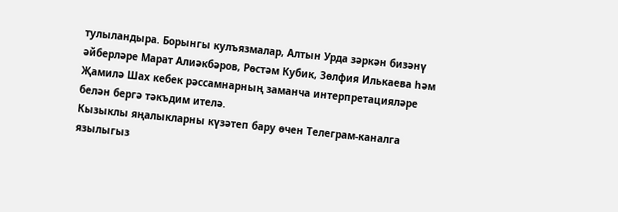тулыландыра. Борынгы кулъязмалар, Алтын Урда зәркән бизәнү әйберләре Марат Алиәкбәров, Рөстәм Кубик, Зөлфия Илькаева һәм Җамилә Шах кебек рәссамнарның заманча интерпретацияләре белән бергә тәкъдим ителә.
Кызыклы яңалыкларны күзәтеп бару өчен Телеграм-каналга язылыгыз